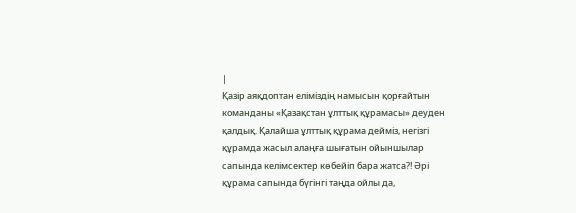|
Қазір аяқдоптан еліміздің намысын қорғайтын команданы «Қазақстан ұлттық құрамасы» деуден қалдық. Қалайша ұлттық құрама дейміз, негізгі құрамда жасыл алаңға шығатын ойыншылар сапында келімсектер көбейіп бара жатса?! Әрі құрама сапында бүгінгі таңда ойлы да,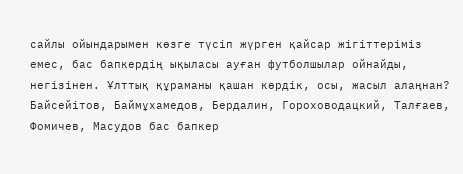сайлы ойындарымен көзге түсіп жүрген қайсар жігіттеріміз емес, бас бапкердің ықыласы ауған футболшылар ойнайды, негізінен. Ұлттық құраманы қашан көрдік, осы, жасыл алаңнан? Байсейітов, Баймұхамедов, Бердалин, Гороховодацкий, Талғаев, Фомичев, Масудов бас бапкер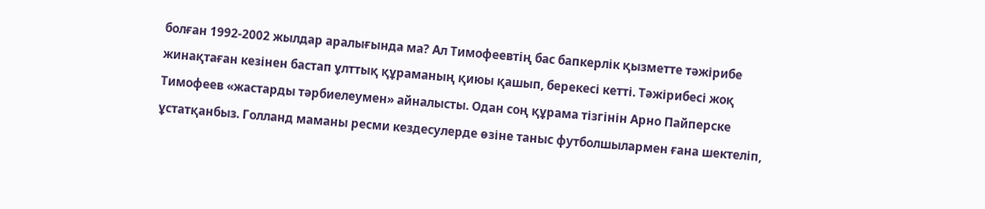болған 1992-2002 жылдар аралығында ма? Ал Тимофеевтің бас бапкерлік қызметте тәжірибе жинақтаған кезінен бастап ұлттық құраманың қиюы қашып, берекесі кетті. Тәжірибесі жоқ Тимофеев «жастарды тәрбиелеумен» айналысты. Одан соң құрама тізгінін Арно Пайперске ұстатқанбыз. Голланд маманы ресми кездесулерде өзіне таныс футболшылармен ғана шектеліп,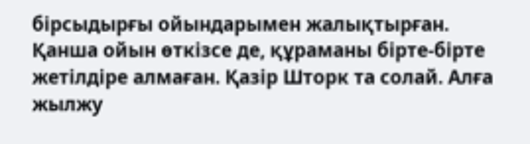бірсыдырғы ойындарымен жалықтырған. Қанша ойын өткізсе де, құраманы бірте-бірте жетілдіре алмаған. Қазір Шторк та солай. Алға жылжу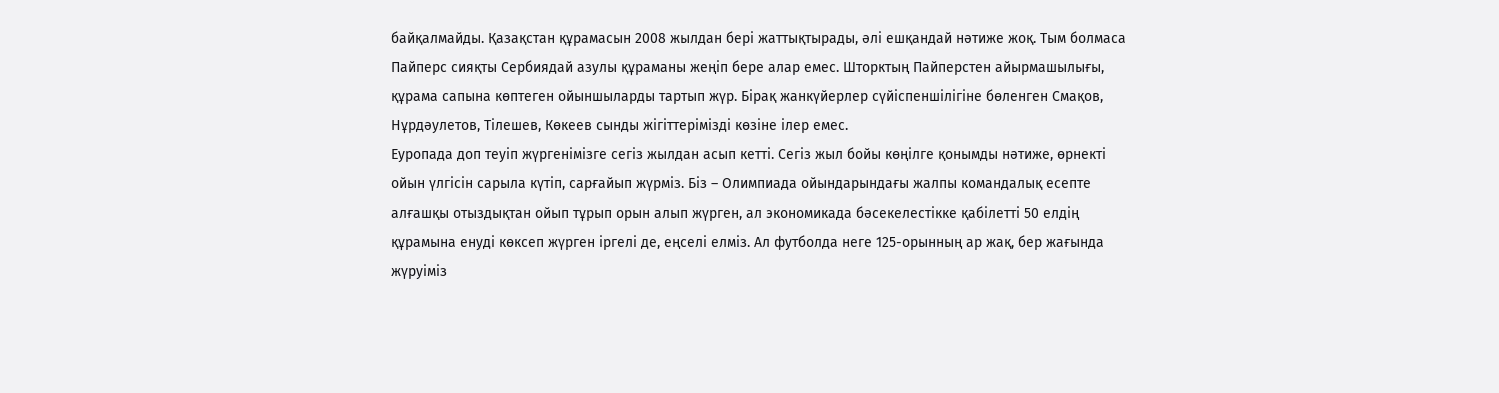байқалмайды. Қазақстан құрамасын 2008 жылдан бері жаттықтырады, әлі ешқандай нәтиже жоқ. Тым болмаса Пайперс сияқты Сербиядай азулы құраманы жеңіп бере алар емес. Шторктың Пайперстен айырмашылығы, құрама сапына көптеген ойыншыларды тартып жүр. Бірақ жанкүйерлер сүйіспеншілігіне бөленген Смақов, Нұрдәулетов, Тілешев, Көкеев сынды жігіттерімізді көзіне ілер емес.
Еуропада доп теуіп жүргенімізге сегіз жылдан асып кетті. Сегіз жыл бойы көңілге қонымды нәтиже, өрнекті ойын үлгісін сарыла күтіп, сарғайып жүрміз. Біз – Олимпиада ойындарындағы жалпы командалық есепте алғашқы отыздықтан ойып тұрып орын алып жүрген, ал экономикада бәсекелестікке қабілетті 50 елдің құрамына енуді көксеп жүрген іргелі де, еңселі елміз. Ал футболда неге 125-орынның ар жақ, бер жағында жүруіміз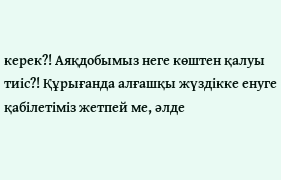керек?! Аяқдобымыз неге көштен қалуы тиіс?! Құрығанда алғашқы жүздікке енуге қабілетіміз жетпей ме, әлде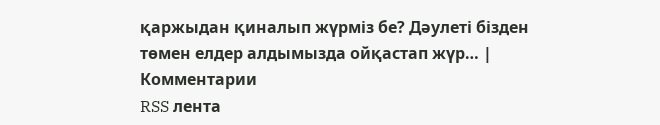қаржыдан қиналып жүрміз бе? Дәулеті бізден төмен елдер алдымызда ойқастап жүр… |
Комментарии
RSS лента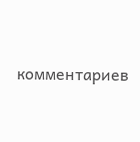комментариев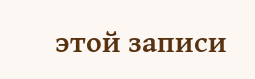этой записи